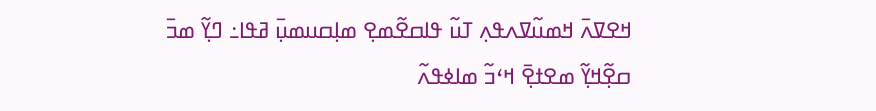ߞߐߜߍ߫ ߞߘߎ߬ߜߍߟߍ߲ ߠߎ߬ ߟߊߛߐ߬ߘߐ߲ ߘߊ߲ߛߎߘߎ߲߫ ߥߟߊ߸ ߣߌ߲߬ ߘߏ߫ ߛߐ߲߬ߞߌ߲߬ ߘߐߙߐ߲߫ ߞߵߏ߬ ߘߊߦߟߍ߬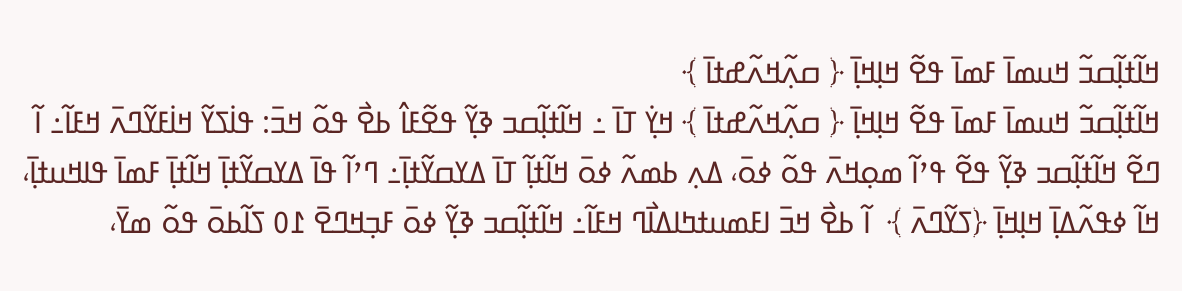ߞߊ߬ߙߊ߲߬ߛߏ߬ ߞߎߘߊ߫ ߓߘߊ߫ ߟߐ߬ ߞߊ߲ߞߊ߲߫ ﴿ ߛߍ߲߬ߞߍ߬ߝߙߊ߫ ﴾
ߞߊ߬ߙߊ߲߬ߛߏ߬ ߞߎߘߊ߫ ߓߘߊ߫ ߟߐ߬ ߞߊ߲ߞߊ߲߫ ﴿ ߛߍ߲߬ߞߍ߬ߝߙߊ߫ ﴾ ߞߌ߲߭ ߠߊ߫ ߸ ߞߊ߬ߙߊ߲߬ߛߏ ߢߌ߲߬ ߟߐ߬ߓߊ߮ ߕߐ߯ ߟߋ߬ ߞߏ߫: ߟߊ߭ߖߌ߬ ߞߊ߭ߓߌ߬ߣߍ߫ ߞߓߊ߬߸ ߊ߬ ߣߐ߬ ߞߊ߬ߙߊ߲߬ߛߏ ߢߌ߲߬ ߟߐ߬ ߟߴߊ߬ ߘߋ߲ߞߍ߫ ߟߋ߬ ߦߋ߫، ߡߍ߲ ߕߘߍ߬ ߦߋ߫ ߞߊ߬ߙߊ߲߬ ߠߊ߫ ߡߌߛߌ߬ߙߊ߲߫߸ ߣߴߊ߬ ߟߊ߫ ߡߌߛߌ߬ߙߊ߲߫ ߞߊ߬ߙߊ߲߫ ߓߘߊ߫ ߟߊߞߎߙߊ߲߫، ߞߊ߬ ߦߟߍ߬ߡߊ߲߫ ߞߊ߲ߞߊ߲߫ ﴿ߖߌ߬ߣߍ߫ ﴾  ߊ߬ ߕߐ߯ ߞߏ߫ ߊߓߘߎߙߤߊߡߊ߯ߣ ߞߓߊ߬߸ ߞߊ߬ߙߊ߲߬ߛߏ ߢߌ߲߬ ߦߋ߫ ߓߏ߲ߞߣߐ߫ ߁߀ ߖߊ߬ߕߋ߫ ߟߋ߬ ߘߌ߫،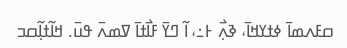ߛߓߍߘߊ߫ ߦߙߌߞߊ߫، ߢߍ߲߯ ߅߸، ߊ߬ ߣߌ߫ ߓߊ߯ߙߊ߫ ߜߘߍ߫ ߟߎ߫. ߞߊ߬ߙߊ߲߬ߛߏ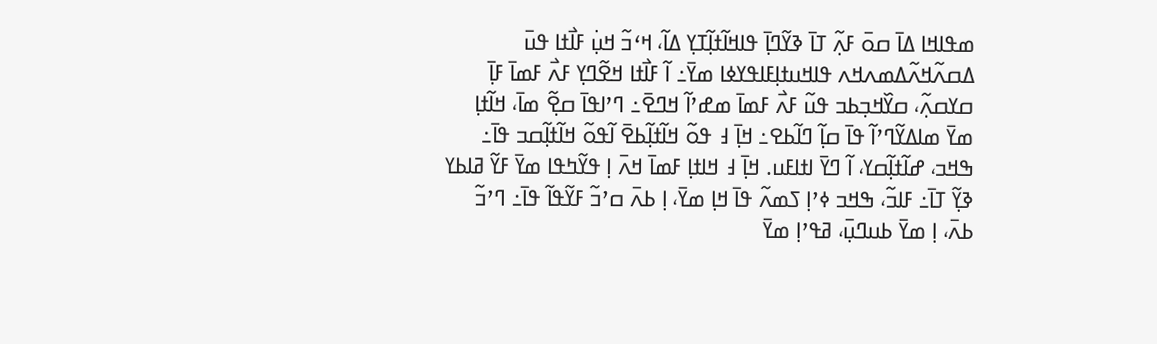ߘߟߊߞߊ ߡߊ߫ ߛߋ߫ ߓߍ߲߬ ߠߊ߫ ߢߌ߬ߣߊ߲߫ ߟߊߞߊ߬ߙߊ߲߬ߠߌ߲ ߡߊ߬، ߞߵߏ߬ ߞߎ߲߭ ߓߊ߯ߙߊ ߟߎ߫ ߡߛߍ߬ߞߍ߬ߡߘߍߞߍ ߟߊߞߎߙߊ߲ߓߊߟߌߦߊ ߘߌ߫߸ ߊ߬ ߓߊ߯ߙߊ ߞߐ߬ߣߌ߲ ߓߍ߯ ߓߘߊ߫ ߓߊ߲߫ ߛߌߛߍ߲߬، ߛߌ߰ߞߏ߲ߕߏ ߟߎ߬ ߓߍ߯ ߓߘߊ߫ ߘߝߴߊ߬ ߞߣߐ߫߸ ߣߴߊߟߊ߫ ߛߐ߲߬ ߘߊ߫، ߞߊ߬ߙߊ߲ ߘߌ߫ ߘߊߡߌ߬ߣߴߊ߬ ߟߊ߫ ߛߊ߲߬ ߣߊ߬ߕߐ߸ ߞߊ߲߫ ߃ ߟߋ߬ ߞߊ߬ߙߊ߲߬ߕߐ߫ ߊ߬ߟߋ߬ ߞߊ߬ߙߊ߲߬ߛߏ ߟߊ߫߸ ߒߞߏ، ߝߊ߬ߙߊ߲߬ߛߌ، ߊ߬ ߣߌ߫ ߊߙߊߓߎ. ߞߊ߲߫ ߃ ߞߊߙߊ߲ ߓߘߊ߫ ߞߍ߫ ߊ߲ ߟߌ߬ߤߟߊ ߘߌ߫ ߓߌ߬ ߥߊߕߌ ߢߌ߲߬ ߠߊ߫߸ ߓߊߏ߬، ߒߞߏ ߦߴߊ߲ ߖߘߍ߬ ߟߊ߫ ߞߊ߲ ߘߌ߫، ߊ߲ ߕߍ߫ ߛߴߏ߬ ߓߌ߬ߟߊ߬ ߟߊ߫߸ ߣߴߏ߬ ߕߍ߫، ߊ߲ ߘߌ߫ ߕߎߣߎ߲߫، ߥߟߴߊ߲ ߘߌ߫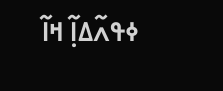ߦߟߍ߬ߡߊ߲߬ ߞߊ߬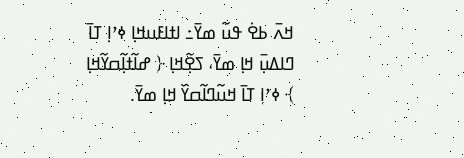ߞߍ߫ ߕߐ߭ ߟߎ߬ ߘߌ߫߸ ߊߙߊߓߎߞߊ߲ ߦߴߊ߲ ߠߊ߫ ߣߊߡߎ߲߫ ߞߊ߲ ߘߌ߫، ߖߐ߲߬ߞߊ߲ ﴿ ߝߊ߬ߙߊ߲߬ߛߌ߬ߞߊ߲ ﴾ ߦߴߊ߲ ߠߊ߫ ߞߎ߬ߣߊ߬ߛߌ߰ ߞߊ߲ ߘߌ߫.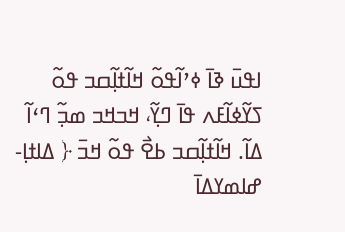ߊߟߎ߫ ߢߊ߫ ߦߴߊ߬ߟߋ߬ ߞߊ߬ߙߊ߲߬ߛߏ ߟߋ߬ ߖߌ߬ߦߊ߬ߓߍ ߟߊ߫ ߣߌ߲߬، ߞߏߞߏ ߘߏ߲߬ ߣߵߊ߬ ߡߊ߬. ߞߊ߬ߙߊ߲߬ߛߏ ߕߐ߯ ߟߋ߬ ߞߏ߫ ﴿ ߡߊߙߊ߲-ߝߊߘߌߡߊ߫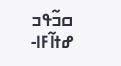ߛߏ߬ߟߏ ߝߙߊ߬ߓߊ-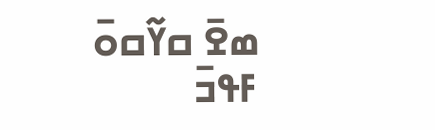ߘߐ߫ ߛߌ߬ߛߋ߫ ߓߟߏ߫